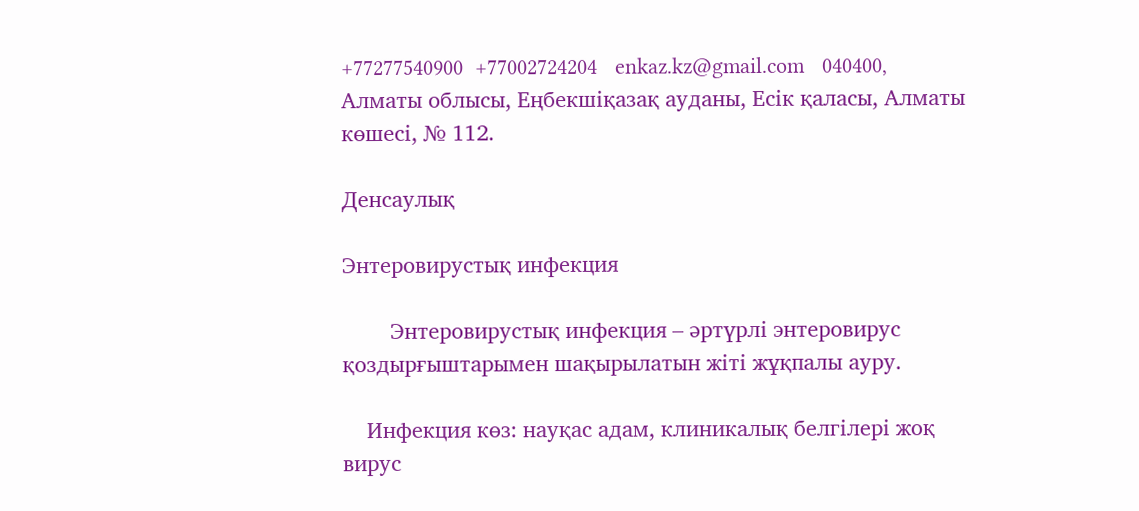+77277540900  +77002724204   enkaz.kz@gmail.com   040400, Алматы облысы, Еңбекшіқазақ ауданы, Есік қаласы, Алматы көшесі, № 112.

Денсаулық

Энтеровирустық инфекция

        Энтеровирустық инфекция – әртүрлі энтеровирус қоздырғыштарымен шақырылатын жіті жұқпалы ауру.

    Инфекция көз: науқас адам, клиникалық белгілері жоқ вирус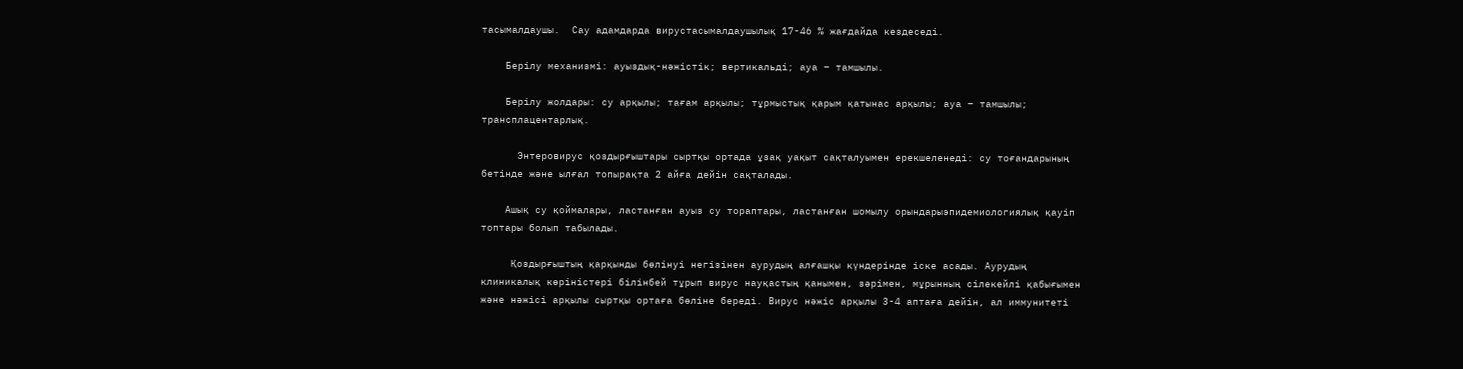тасымалдаушы.  Сау адамдарда вирустасымалдаушылық 17-46 % жағдайда кездеседі.

    Берілу механизмі: ауыздық-нәжістік; вертикальді; ауа – тамшылы.

    Берілу жолдары: су арқылы; тағам арқылы; тұрмыстық қарым қатынас арқылы; ауа – тамшылы; трансплацентарлық.

      Энтеровирус қоздырғыштары сыртқы ортада ұзақ уақыт сақталуымен ерекшеленеді: су тоғандарының бетінде және ылғал топырақта 2 айға дейін сақталады.

    Ашық су қоймалары, ластанған ауыз су тораптары, ластанған шомылу орындарыэпидемиологиялық қауіп топтары болып табылады.

     Қоздырғыштың қарқынды бөлінуі негізінен аурудың алғашқы күндерінде іске асады. Аурудың клиникалық көріністері білінбей тұрып вирус науқастың қанымен, зәрімен, мұрынның сілекейлі қабығымен және нәжісі арқылы сыртқы ортаға бөліне береді. Вирус нәжіс арқылы 3-4 аптаға дейін, ал иммунитеті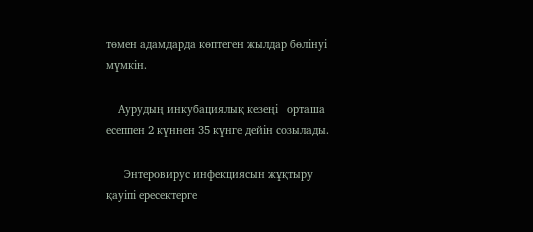төмен адамдарда көптеген жылдар бөлінуі мүмкін.

    Аурудың инкубациялық кезеңі   орташа есеппен 2 күннен 35 күнге дейін созылады.

      Энтеровирус инфекциясын жұқтыру қауіпі ересектерге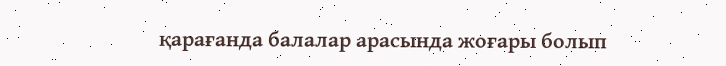қарағанда балалар арасында жоғары болып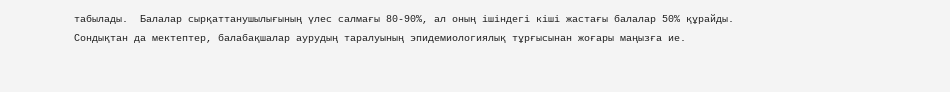табылады.  Балалар сырқаттанушылығының үлес салмағы 80-90%, ал оның ішіндегі кіші жастағы балалар 50% құрайды.       Сондықтан да мектептер, балабақшалар аурудың таралуының эпидемиологиялық тұрғысынан жоғары маңызға ие.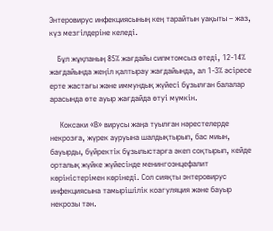Энтеровирус инфекциясының кең тарайтын уақыты – жаз, күз мезгілдеріне келеді.

    Бұл жұқпаның 85% жағдайы сипмтомсыз өтеді, 12-14% жағдайында жеңіл қалтырау жағдайында, ал 1-3% әсіресе ерте жастағы және иммундық жүйесі бұзылған балалар арасында өте ауыр жағдайда өтуі мүмкін.

     Коксаки «В» вирусы жаңа туылған нәрестелерде некрозға, жүрек ауруына шалдықтырып, бас миын, бауырды, бүйректік бұзылыстарға әкеп соқтырып, кейде орталық жүйке жүйесінде менингоэнцефалит көріністерімен көрінеді. Сол сияқты энтеровирус инфекциясына тамырішілік коагуляция және бауыр некрозы тән.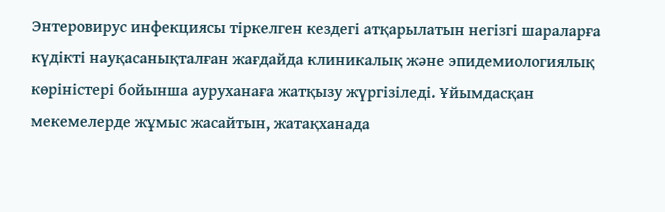Энтеровирус инфекциясы тіркелген кездегі атқарылатын негізгі шараларға күдікті науқасанықталған жағдайда клиникалық және эпидемиологиялық көріністері бойынша ауруханаға жатқызу жүргізіледі. Ұйымдасқан мекемелерде жұмыс жасайтын, жатақханада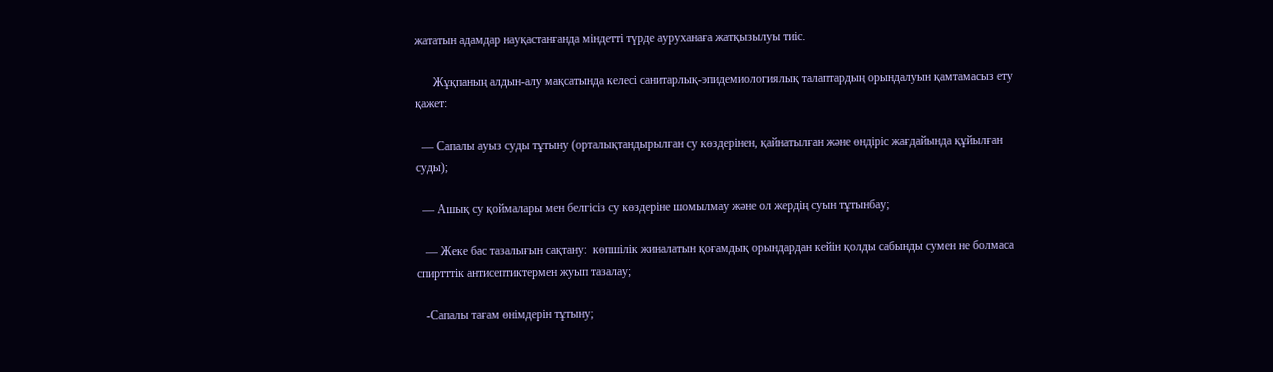жататын адамдар науқастанғанда міндетті түрде ауруханаға жатқызылуы тиіс.

      Жұқпаның алдын-алу мақсатында келесі санитарлық-эпидемиологиялық талаптардың орындалуын қамтамасыз ету қажет:

  — Сапалы ауыз суды тұтыну (орталықтандырылған су көздерінен, қайнатылған және өндіріс жағдайында құйылған суды);

  — Ашық су қоймалары мен белгісіз су көздеріне шомылмау және ол жердің суын тұтынбау;

   — Жеке бас тазалығын сақтану:  көпшілік жиналатын қоғамдық орындардан кейін қолды сабынды сумен не болмаса спиртттік антисептиктермен жуып тазалау;

   -Сапалы тағам өнімдерін тұтыну;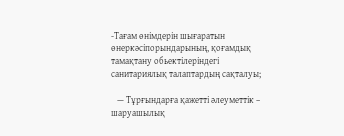-Тағам өнімдерін шығаратын өнеркәсіпорындарының, қоғамдық тамақтану обьектілеріндегі санитариялық талаптардың сақталуы;

   — Тұрғындарға қажетті әлеуметтік – шаруашылық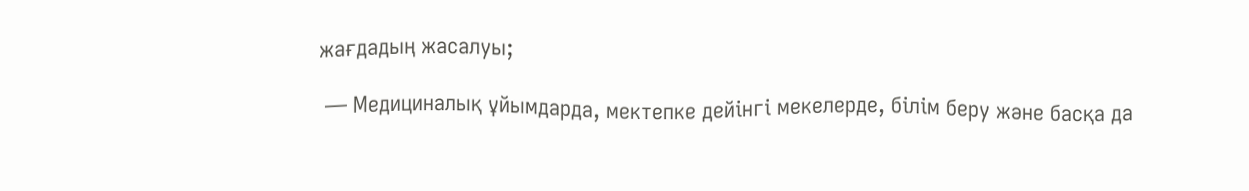жағдадың жасалуы;

 — Медициналық ұйымдарда, мектепке дейінгі мекелерде, білім беру және басқа да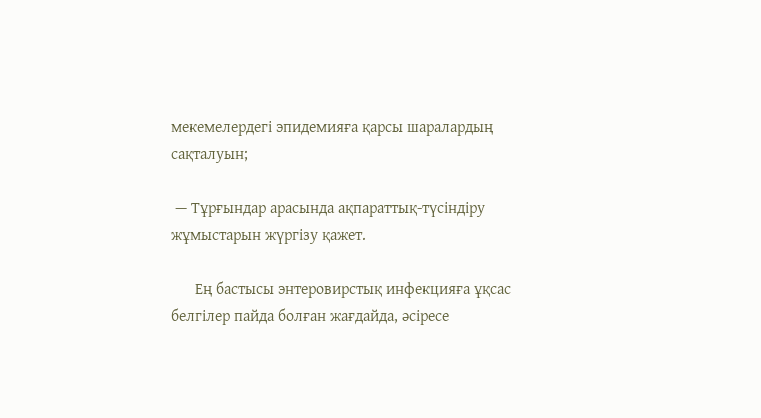мекемелердегі эпидемияға қарсы шаралардың сақталуын;

 — Тұрғындар арасында ақпараттық-түсіндіру жұмыстарын жүргізу қажет.

      Ең бастысы энтеровирстық инфекцияға ұқсас белгілер пайда болған жағдайда, әсіресе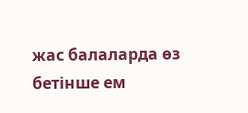жас балаларда өз бетінше ем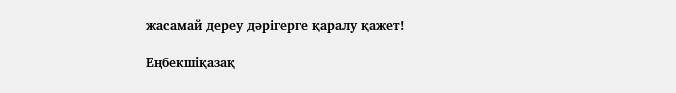жасамай дереу дәрігерге қаралу қажет!

Еңбекшіқазақ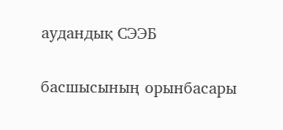аудандық СЭЭБ

басшысының орынбасары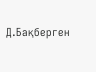Д.Бақберген